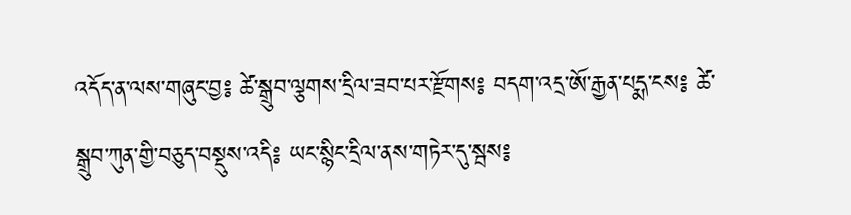འདོད་ན་ལས་གཞུང་བྱ༔ ཚེ་སྒྲུབ་ལྕགས་དྲིལ་ཟབ་པར་རྫོགས༔ བདག་འདྲ་ཨོ་རྒྱན་པདྨ་ངས༔ ཚེ་སྒྲུབ་ཀུན་གྱི་བཅུད་བསྡུས་འདི༔ ཡང་སྙིང་དྲིལ་ནས་གཏེར་དུ་སྦས༔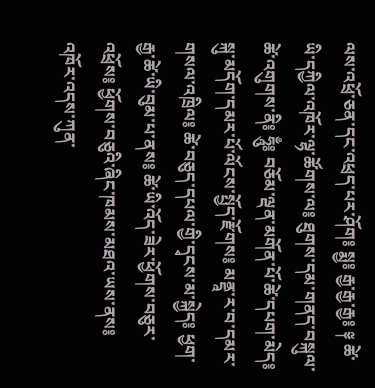ལས་འཕྲོ་ཅན་དང་འཕྲད་པར་ཤོག༔ སྨྱ༔ རྒྱ་རྒྱ་རྒྱ༔ ༈ ཚེ་ཡི་དཀྱིལ་འཁོར་ལྷ་ཚོགས་ལ༔ ཐུགས་དམ་གནད་བསྐུལ་ཚེ་འགུགས་ནི༔ ཧཱུྃ༔ བཅོམ་ལྡན་མགོན་པོ་ཚེ་དཔག་མེད༔ སྐུ་མདོག་དམར་པོ་ལོངས་སྤྱོད་རྫོགས༔ མནྡཱ་ར་བ་དམར་གསལ་འཁྲིལ༔ ཚེ་བཅུད་དཔལ་གྱི་དྭངས་མ་སྐྱེད༔ ཕྱག་རྒྱ་ཚེ་ཡི་བུམ་པ་ནས༔ ཚེ་ཡི་འོད་ཟེར་ཕྱོགས་བཅུར་འཕྲོས༔ ཕྱོགས་བཅུའི་ཞིང་ཁམས་མཐའ་ཡས་ནས༔ འཁོར་འདས་ཀུན་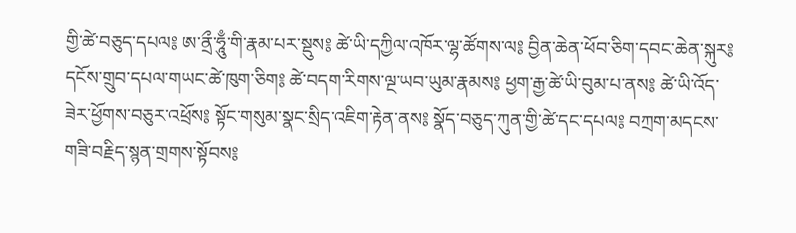གྱི་ཚེ་བཅུད་དཔལ༔ ཨ་ནྲྀ་ཧཱུྃ་གི་རྣམ་པར་སྡུས༔ ཚེ་ཡི་དཀྱིལ་འཁོར་ལྷ་ཚོགས་ལ༔ བྱིན་ཆེན་ཕོབ་ཅིག་དབང་ཆེན་སྐུར༔ དངོས་གྲུབ་དཔལ་གཡང་ཚེ་ཁུག་ཅིག༔ ཚེ་བདག་རིགས་ལྔ་ཡབ་ཡུམ་རྣམས༔ ཕྱག་རྒྱ་ཚེ་ཡི་བུམ་པ་ནས༔ ཚེ་ཡི་འོད་ཟེར་ཕྱོགས་བཅུར་འཕྲོས༔ སྟོང་གསུམ་སྣང་སྲིད་འཇིག་རྟེན་ནས༔ སྣོད་བཅུད་ཀུན་གྱི་ཚེ་དང་དཔལ༔ བཀྲག་མདངས་གཟི་བརྗིད་སྙན་གྲགས་སྟོབས༔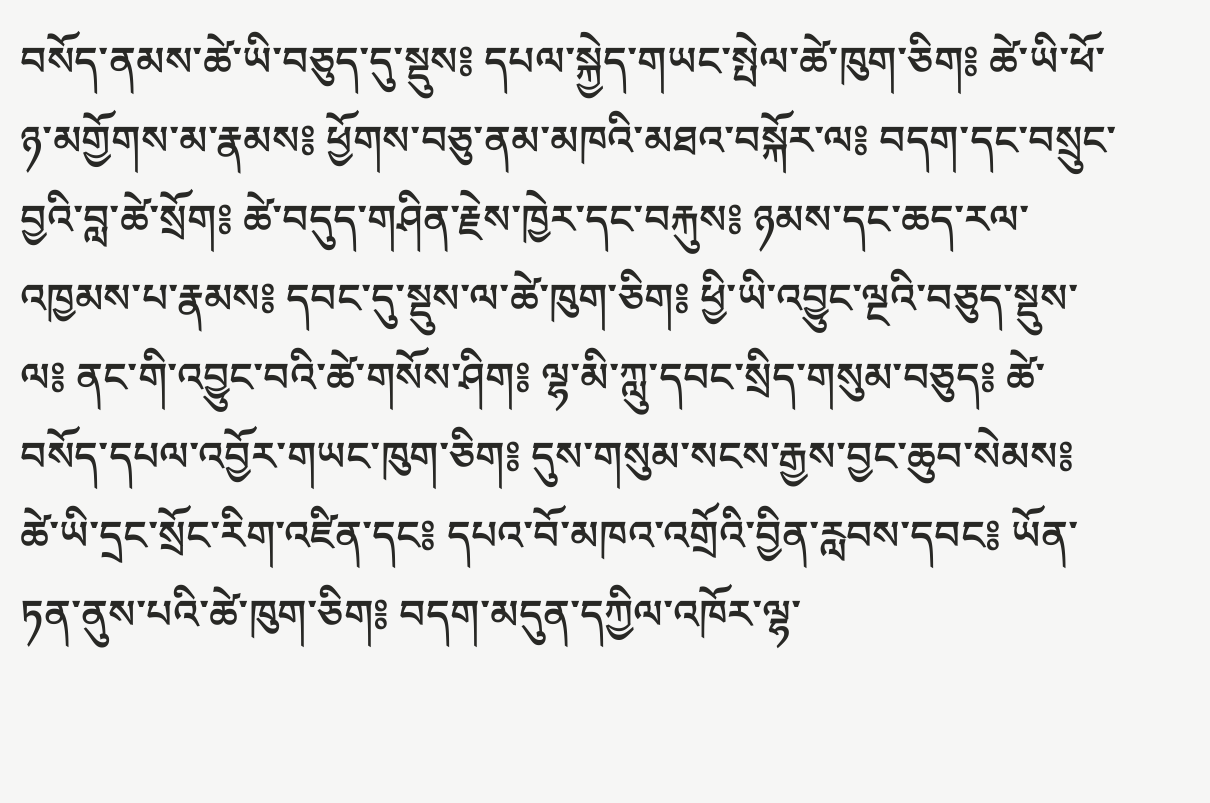བསོད་ནམས་ཚེ་ཡི་བཅུད་དུ་སྡུས༔ དཔལ་སྐྱེད་གཡང་སྤེལ་ཚེ་ཁུག་ཅིག༔ ཚེ་ཡི་ཕོ་ཉ་མགྱོགས་མ་རྣམས༔ ཕྱོགས་བཅུ་ནམ་མཁའི་མཐའ་བསྐོར་ལ༔ བདག་དང་བསྲུང་བྱའི་བླ་ཚེ་སྲོག༔ ཚེ་བདུད་གཤིན་རྗེས་ཁྱེར་དང་བརྐུས༔ ཉམས་དང་ཆད་རལ་འཁྱམས་པ་རྣམས༔ དབང་དུ་སྡུས་ལ་ཚེ་ཁུག་ཅིག༔ ཕྱི་ཡི་འབྱུང་ལྔའི་བཅུད་སྡུས་ལ༔ ནང་གི་འབྱུང་བའི་ཚེ་གསོས་ཤིག༔ ལྷ་མི་ཀླུ་དབང་སྲིད་གསུམ་བཅུད༔ ཚེ་བསོད་དཔལ་འབྱོར་གཡང་ཁུག་ཅིག༔ དུས་གསུམ་སངས་རྒྱས་བྱང་ཆུབ་སེམས༔ ཚེ་ཡི་དྲང་སྲོང་རིག་འཛིན་དང༔ དཔའ་བོ་མཁའ་འགྲོའི་བྱིན་རླབས་དབང༔ ཡོན་ཏན་ནུས་པའི་ཚེ་ཁུག་ཅིག༔ བདག་མདུན་དཀྱིལ་འཁོར་ལྷ་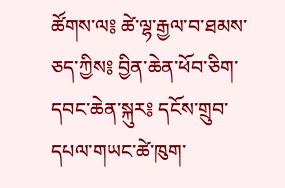ཚོགས་ལ༔ ཚེ་ལྷ་རྒྱལ་བ་ཐམས་ཅད་ཀྱིས༔ བྱིན་ཆེན་ཕོབ་ཅིག་དབང་ཆེན་སྐུར༔ དངོས་གྲུབ་དཔལ་གཡང་ཚེ་ཁུག་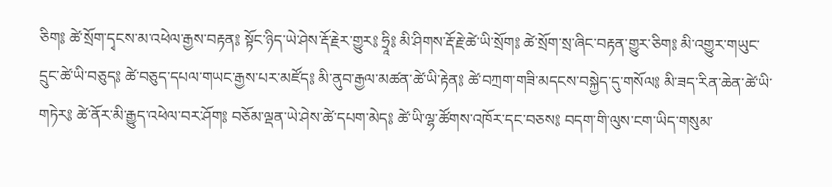ཅིག༔ ཚེ་སྲོག་དྭངས་མ་འཕེལ་རྒྱས་བརྟན༔ སྟོང་ཉིད་ཡེ་ཤེས་རྡོ་རྗེར་གྱུར༔ ཧྲཱི༔ མི་ཤིགས་རྡོ་རྗེ་ཚེ་ཡི་སྲོག༔ ཚེ་སྲོག་སྲ་ཞིང་བརྟན་གྱུར་ཅིག༔ མི་འགྱུར་གཡུང་དྲུང་ཚེ་ཡི་བཅུད༔ ཚེ་བཅུད་དཔལ་གཡང་རྒྱས་པར་མཛོད༔ མི་ནུབ་རྒྱལ་མཚན་ཚེ་ཡི་རྟེན༔ ཚེ་བཀྲག་གཟི་མདངས་བསྐྱེད་དུ་གསོལ༔ མི་ཟད་རིན་ཆེན་ཚེ་ཡི་གཏེར༔ ཚེ་ནོར་མི་རྒྱུད་འཕེལ་བར་ཤོག༔ བཅོམ་ལྡན་ཡེ་ཤེས་ཚེ་དཔག་མེད༔ ཚེ་ཡི་ལྷ་ཚོགས་འཁོར་དང་བཅས༔ བདག་གི་ལུས་ངག་ཡིད་གསུམ་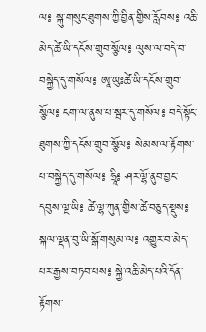ལ༔ སྐུ་གསུང་ཐུགས་ཀྱི་བྱིན་གྱིས་རློབས༔ འཆི་མེད་ཚེ་ཡི་དངོས་གྲུབ་སྩོལ༔ ལུས་ལ་བདེ་བ་བསྐྱེད་དུ་གསོལ༔ ཨཱ་ཡུཿཚེ་ཡི་དངོས་གྲུབ་སྩོལ༔ ངག་ལ་ནུས་པ་སྦར་དུ་གསོལ༔ བདེ་སྟོང་ཐུགས་ཀྱི་དངོས་གྲུབ་སྩོལ༔ སེམས་ལ་རྟོགས་པ་བསྐྱེད་དུ་གསོལ༔ ཧྲཱི༔ ཤར་ལྷོ་ནུབ་བྱང་དབུས་ལྔ་ཡི༔ ཚེ་ལྷ་ཀུན་གྱིས་ཚེ་བཅུད་སྡུས༔ སྐལ་ལྡན་བུ་ཡི་སྒོ་གསུམ་ལ༔ འགྱུར་བ་མེད་པར་རྒྱས་བཏབ་པས༔ སྐྱེ་འཆི་མེད་པའི་དོན་རྟོགས་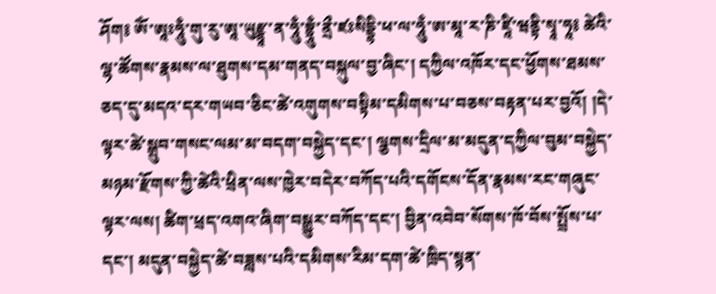ཤོག༔ ཨོཾ་ཨཱཿཧཱུྃ་གུ་རུ་ཨཱ་ཡུརྫྙཱ་ན་ཧཱུྃ་བྷྲཱུྃ་ནྲྀ་ཛཿསིདྡྷི་ཕ་ལ་ཧཱུྃ་ཨ་མཱ་ར་ཎི་ཛཱི་ཝནྟི་སྭཱ་ཧཱ༔ ཚེའི་ལྷ་ཚོགས་རྣམས་ལ་ཐུགས་དམ་གནད་བསྐུལ་བྱ་ཞིང་། དཀྱིལ་འཁོར་དང་ཕྱོགས་ཐམས་ཅད་དུ་མདའ་དར་གཡབ་ཅིང་ཚེ་འགུགས་བསྟིམ་དམིགས་པ་བཅས་བརྟན་པར་བྱའོ། །དེ་ལྟར་ཚེ་སྒྲུབ་གསང་ལམ་མ་བདག་བསྐྱེད་དང་། ལྕགས་དྲིལ་མ་མདུན་དཀྱིལ་བུམ་བསྐྱེད་མཉམ་རྫོགས་ཀྱི་ཚེའི་ཕྲིན་ལས་ཁྱེར་བདེར་བཀོད་པའི་དགོངས་དོན་རྣམས་རང་གཞུང་ལྟར་ལས། ཚིག་ཕྲད་འགའ་ཞིག་བསྒྱུར་བཀོད་དང་། བྱིན་འབེབ་སོགས་ཁོ་བོས་སྤྲོས་པ་དང་། མདུན་བསྐྱེད་ཚེ་བཟླས་པའི་དམིགས་རིམ་དག་ཚེ་ཁྲིད་སྙན་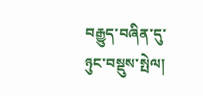བརྒྱུད་བཞིན་དུ་ཉུང་བསྡུས་སྤེལ།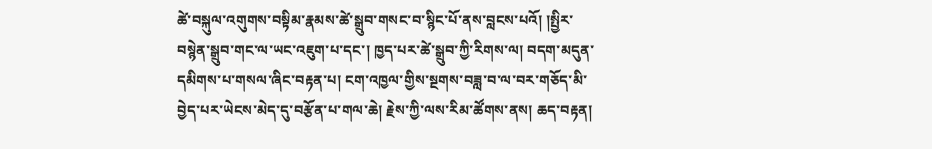ཚེ་བསྐུལ་འགུགས་བསྟིམ་རྣམས་ཚེ་སྒྲུབ་གསང་བ་སྙིང་པོ་ནས་བླངས་པའོ། །སྤྱིར་བསྙེན་སྒྲུབ་གང་ལ་ཡང་འཇུག་པ་དང་། ཁྱད་པར་ཚེ་སྒྲུབ་ཀྱི་རིགས་ལ། བདག་མདུན་དམིགས་པ་གསལ་ཞིང་བརྟན་པ། ངག་འཁྱལ་གྱིས་སྔགས་བཟླ་བ་ལ་བར་གཅོད་མི་བྱེད་པར་ཡེངས་མེད་དུ་བརྩོན་པ་གལ་ཆེ། རྗེས་ཀྱི་ལས་རིམ་ཚོགས་ནས། ཆད་བརྟན།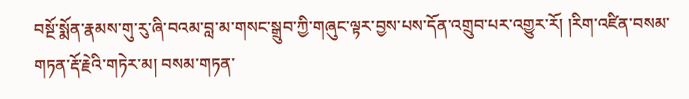བསྔོ་སྨོན་རྣམས་གུ་རུ་ཞི་བའམ་བླ་མ་གསང་སྒྲུབ་ཀྱི་གཞུང་ལྟར་བྱས་པས་དོན་འགྲུབ་པར་འགྱུར་རོ། །རིག་འཛིན་བསམ་གཏན་རྡོ་རྗེའི་གཏེར་མ། བསམ་གཏན་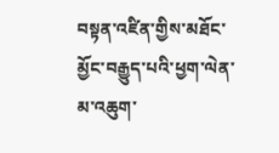བསྟན་འཛིན་གྱིས་མཐོང་མྱོང་བརྒྱུད་པའི་ཕྱག་ལེན་མ་འཆུག་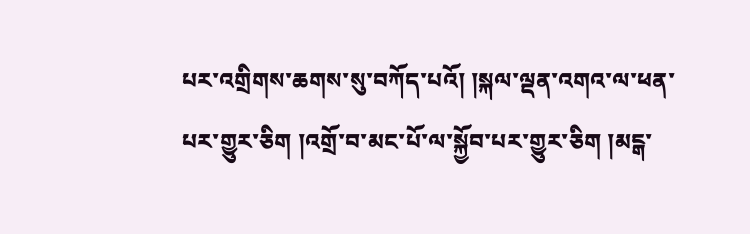པར་འགྲིགས་ཆགས་སུ་བཀོད་པའོ། །སྐལ་ལྡན་འགའ་ལ་ཕན་པར་གྱུར་ཅིག །འགྲོ་བ་མང་པོ་ལ་སྐྱོབ་པར་གྱུར་ཅིག །མངྒ་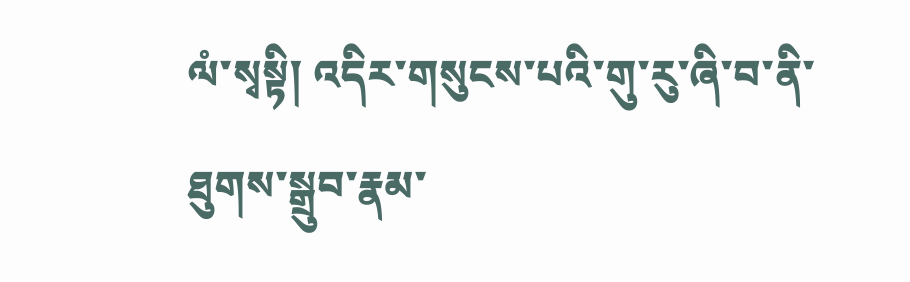ལཾ་སྭསྟི། འདིར་གསུངས་པའི་གུ་རུ་ཞི་བ་ནི་ཐུགས་སྒྲུབ་རྣམ་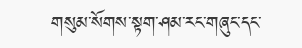གསུམ་སོགས་སྟག་ཤམ་རང་གཞུང་དང་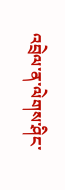འབྲེལ་ན་ལེགས་ཤིང་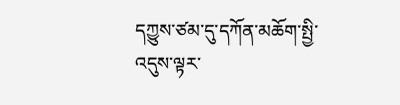དཀྱུས་ཙམ་དུ་དཀོན་མཆོག་སྤྱི་འདུས་ལྟར་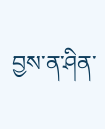བྱས་ན་ཤིན་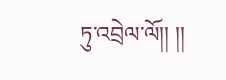ཏུ་འབྲེལ་ལོ།། །།